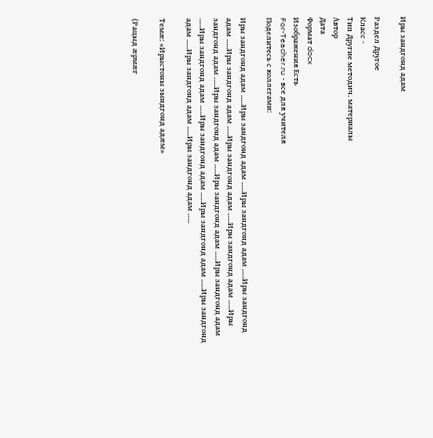Иры зандгонд адам

Раздел Другое
Класс -
Тип Другие методич. материалы
Автор
Дата
Формат docx
Изображения Есть
For-Teacher.ru - все для учителя
Поделитесь с коллегами:

Иры зандгонд адам .....Иры зандгонд адам .....Иры зандгонд адам .....Иры зандгонд адам .....Иры зандгонд адам .....Иры зандгонд адам .....Иры зандгонд адам .....Иры зандгонд адам .....Иры зандгонд адам .....Иры зандгонд адам .....Иры зандгонд адам .....Иры зандгонд адам .....Иры зандгонд адам .....Иры зандгонд адам .....Иры зандгонд адам .....Иры зандгонд адам .....Иры зандгонд адам .....

Темæ: «Ирыстоны зындгонд адæм»

(Рацыд æрмæг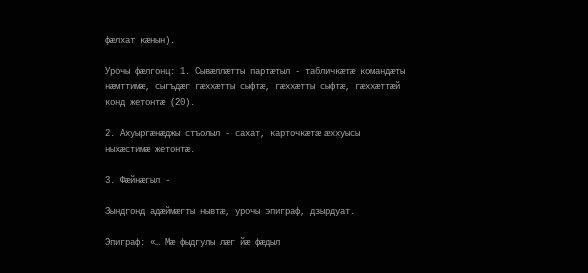фæлхат кæнын).

Урочы фæлгонц: 1. Сывæллæтты партæтыл - табличкæтæ командæты нæмттимæ, сыгъдæг гæххæтты сыфтæ, гæххæтты сыфтæ, гæххæттæй конд жетонтæ (20).

2. Ахуыргæнæджы стъолыл - сахат, карточкæтæ æххуысы ныхæстимæ жетонтæ.

3. Фæйнæгыл -

Зындгонд адæймæгты нывтæ, урочы эпиграф, дзырдуат.

Эпиграф: «… Мæ фыдгулы лæг йæ фæдыл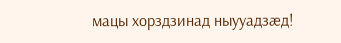мацы хорздзинад ныууадзæд!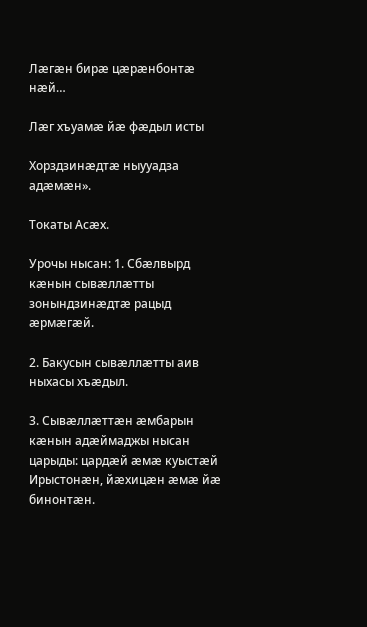Лæгæн бирæ цæрæнбонтæ нæй…

Лæг хъуамæ йæ фæдыл исты

Хорздзинæдтæ ныууадза адæмæн».

Токаты Асæх.

Урочы нысан: 1. Сбæлвырд кæнын сывæллæтты зонындзинæдтæ рацыд æрмæгæй.

2. Бакусын сывæллæтты аив ныхасы хъæдыл.

3. Сывæллæттæн æмбарын кæнын адæймаджы нысан царыды: цардæй æмæ куыстæй Ирыстонæн, йæхицæн æмæ йæ бинонтæн.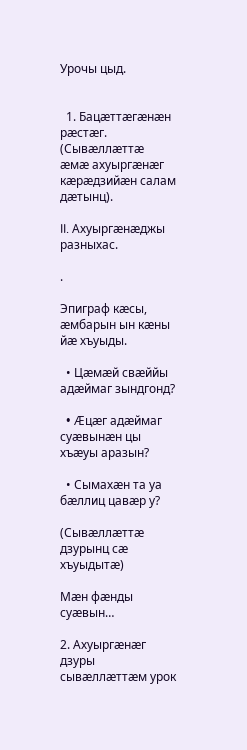Урочы цыд.


  1. Бацæттæгæнæн рæстæг. (Сывæллæттæ æмæ ахуыргæнæг кæрæдзийæн салам дæтынц).

II. Ахуыргæнæджы разныхас.

.

Эпиграф кæсы, æмбарын ын кæны йæ хъуыды.

  • Цæмæй свæййы адæймаг зындгонд?

  • Æцæг адæймаг суæвынæн цы хъæуы аразын?

  • Сымахæн та уа бæллиц цавæр у?

(Сывæллæттæ дзурынц сæ хъуыдытæ)

Мæн фæнды суæвын…

2. Ахуыргæнæг дзуры сывæллæттæм урок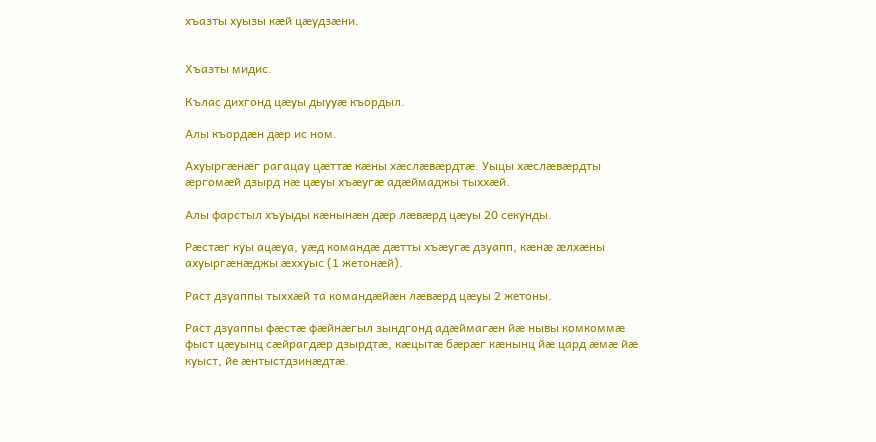хъазты хуызы кæй цæудзæни.


Хъазты мидис.

Кълас дихгонд цæуы дыууæ къордыл.

Алы къордæн дæр ис ном.

Ахуыргæнæг рагацау цæттæ кæны хæслæвæрдтæ. Уыцы хæслæвæрдты æргомæй дзырд нæ цæуы хъæугæ адæймаджы тыххæй.

Алы фарстыл хъуыды кæнынæн дæр лæвæрд цæуы 20 секунды.

Рæстæг куы ацæуа, уæд командæ дæтты хъæугæ дзуапп, кæнæ æлхæны ахуыргæнæджы æххуыс (1 жетонæй).

Раст дзуаппы тыххæй та командæйæн лæвæрд цæуы 2 жетоны.

Раст дзуаппы фæстæ фæйнæгыл зындгонд адæймагæн йæ нывы комкоммæ фыст цæуынц сæйрагдæр дзырдтæ, кæцытæ бæрæг кæнынц йæ цард æмæ йæ куыст, йе æнтыстдзинæдтæ.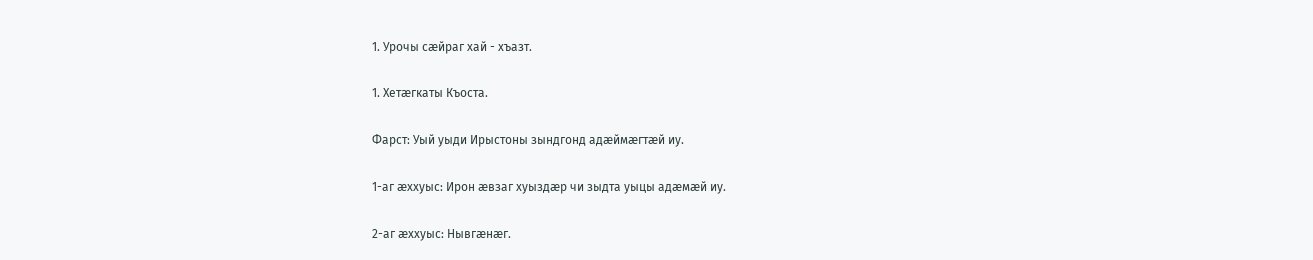1. Урочы сæйраг хай - хъазт.

1. Хетæгкаты Къоста.

Фарст: Уый уыди Ирыстоны зындгонд адæймæгтæй иу.

1-аг æххуыс: Ирон æвзаг хуыздæр чи зыдта уыцы адæмæй иу.

2-аг æххуыс: Нывгæнæг.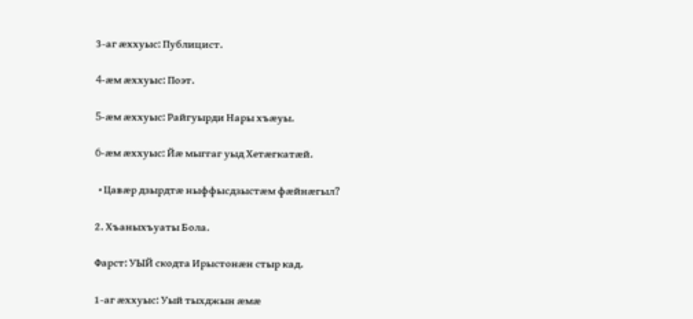3-аг æххуыс: Публицист.

4-æм æххуыс: Поэт.

5-æм æххуыс: Райгуырди Нары хъæуы.

6-æм æххуыс: Йæ мыггаг уыд Хетæгкатæй.

  • Цавæр дзырдтæ ныффысдзыстæм фæйнæгыл?

2. Хъаныхъуаты Бола.

Фарст: УЫЙ скодта Ирыстонæн стыр кад.

1-аг æххуыс: Уый тыхджын æмæ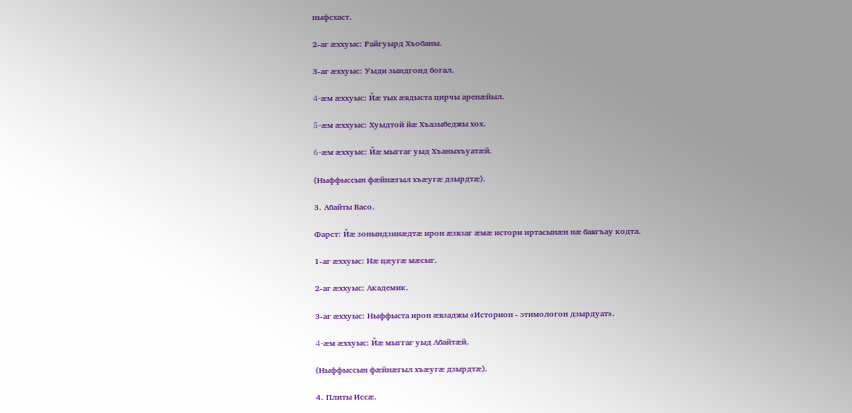ныфсхаст.

2-аг æххуыс: Райгуырд Хъобаны.

3-аг æххуыс: Уыди зындгонд богал.

4-æм æххуыс: Йæ тых æвдыста цирчы аренæйыл.

5-æм æххуыс: Хуыдтой йæ Хъазыбеджы хох.

6-æм æххуыс: Йæ мыггаг уыд Хъаныхъуатæй.

(Ныффыссын фæйнæгыл хъæугæ дзырдтæ).

3. Абайты Васо.

Фарст: Йæ зонындзинæдтæ ирон æзвзаг æмæ истори иртасынæн нæ бавгъау кодта.

1-аг æххуыс: Нæ цæугæ мæсыг.

2-аг æххуыс: Академик.

3-аг æххуыс: Ныффыста ирон æвзаджы «Историон - этимологон дзырдуат».

4-æм æххуыс: Йæ мыггаг уыд Абайтæй.

(Ныффыссын фæйнæгыл хъæугæ дзырдтæ).

4. Плиты Иссæ.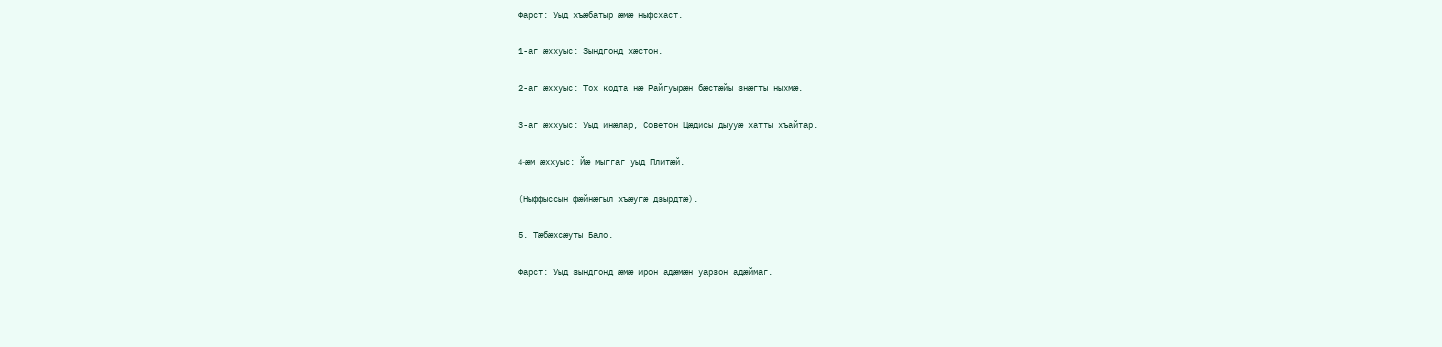Фарст: Уыд хъæбатыр æмæ ныфсхаст.

1-аг æххуыс: Зындгонд хæстон.

2-аг æххуыс: Тох кодта нæ Райгуырæн бæстæйы знæгты ныхмæ.

3-аг æххуыс: Уыд инæлар, Советон Цæдисы дыууæ хатты хъайтар.

4-æм æххуыс: Йæ мыггаг уыд Плитæй.

(Ныффыссын фæйнæгыл хъæугæ дзырдтæ).

5. Тæбæхсæуты Бало.

Фарст: Уыд зындгонд æмæ ирон адæмæн уарзон адæймаг.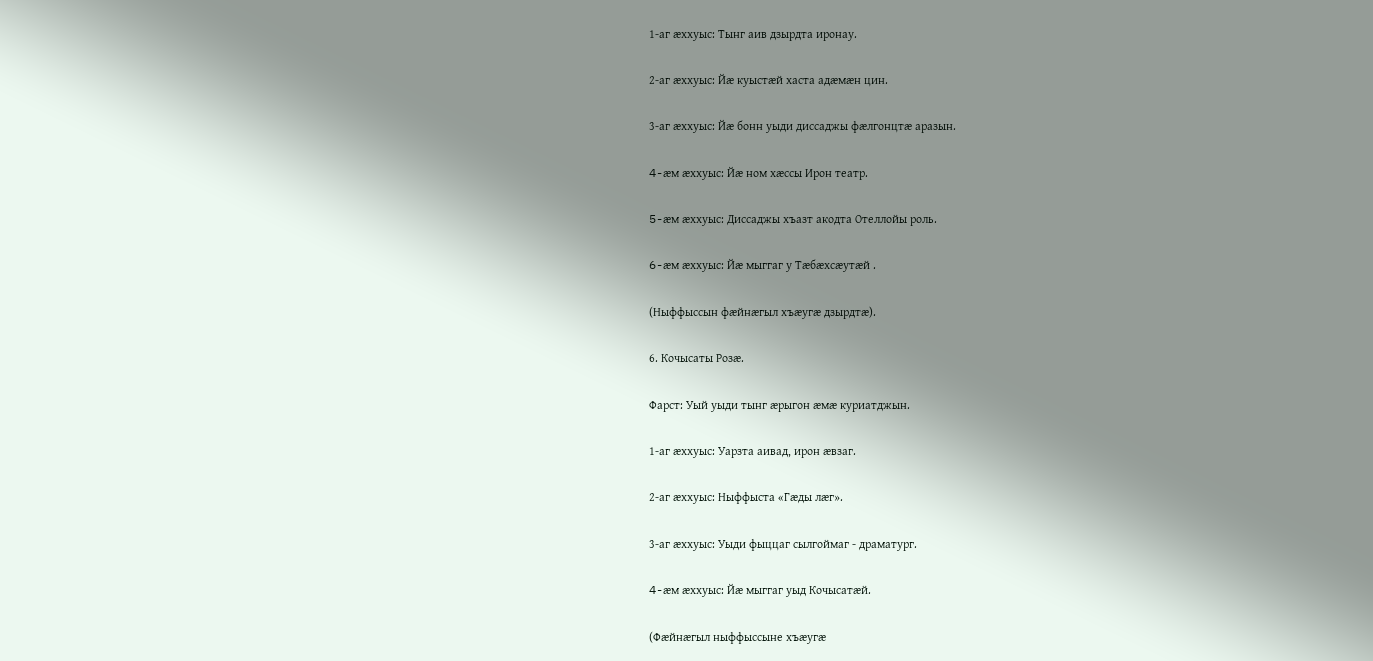1-аг æххуыс: Тынг аив дзырдта иронау.

2-аг æххуыс: Йæ куыстæй хаста адæмæн цин.

3-аг æххуыс: Йæ бонн уыди диссаджы фæлгонцтæ аразын.

4-æм æххуыс: Йæ ном хæссы Ирон театр.

5-æм æххуыс: Диссаджы хъазт акодта Отеллойы роль.

6-æм æххуыс: Йæ мыггаг у Тæбæхсæутæй .

(Ныффыссын фæйнæгыл хъæугæ дзырдтæ).

6. Кочысаты Розæ.

Фарст: Уый уыди тынг æрыгон æмæ куриатджын.

1-аг æххуыс: Уарзта аивад, ирон æвзаг.

2-аг æххуыс: Ныффыста «Гæды лæг».

3-аг æххуыс: Уыди фыццаг сылгоймаг - драматург.

4-æм æххуыс: Йæ мыггаг уыд Кочысатæй.

(Фæйнæгыл ныффыссыне хъæугæ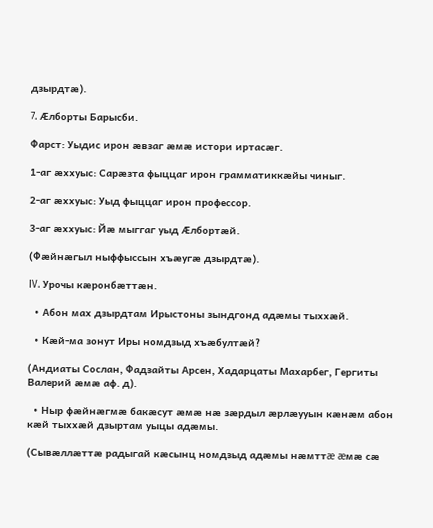дзырдтæ).

7. Æлборты Барысби.

Фарст: Уыдис ирон æвзаг æмæ истори иртасæг.

1-аг æххуыс: Сарæзта фыццаг ирон грамматиккæйы чиныг.

2-аг æххуыс: Уыд фыццаг ирон профессор.

3-аг æххуыс: Йæ мыггаг уыд Æлбортæй.

(Фæйнæгыл ныффыссын хъæугæ дзырдтæ).

IV. Урочы кæронбæттæн.

  • Абон мах дзырдтам Ирыстоны зындгонд адæмы тыххæй.

  • Кæй-ма зонут Иры номдзыд хъæбултæй?

(Андиаты Сослан, Фадзайты Арсен, Хадарцаты Махарбег, Гергиты Валерий æмæ аф. д).

  • Ныр фæйнæгмæ бакæсут æмæ нæ зæрдыл æрлæууын кæнæм абон кæй тыххæй дзыртам уыцы адæмы.

(Сывæллæттæ радыгай кæсынц номдзыд адæмы нæмттæ æмæ сæ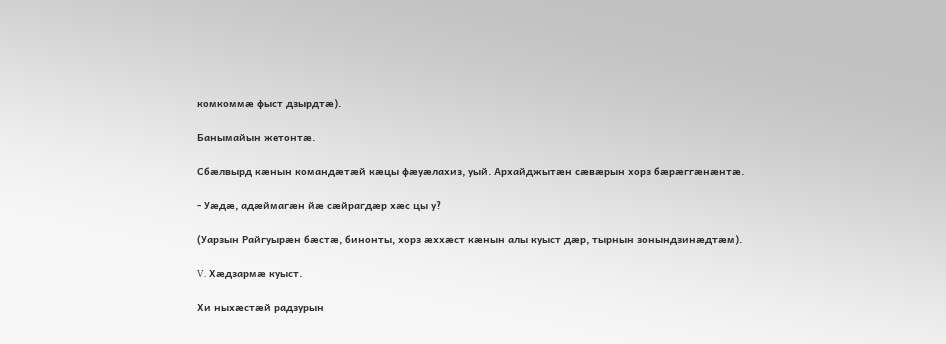комкоммæ фыст дзырдтæ).

Банымайын жетонтæ.

Сбæлвырд кæнын командæтæй кæцы фæуæлахиз, уый. Архайджытæн сæвæрын хорз бæрæггæнæнтæ.

- Уæдæ, адæймагæн йæ сæйрагдæр хæс цы у?

(Уарзын Райгуырæн бæстæ, бинонты, хорз æххæст кæнын алы куыст дæр, тырнын зонындзинæдтæм).

V. Хæдзармæ куыст.

Хи ныхæстæй радзурын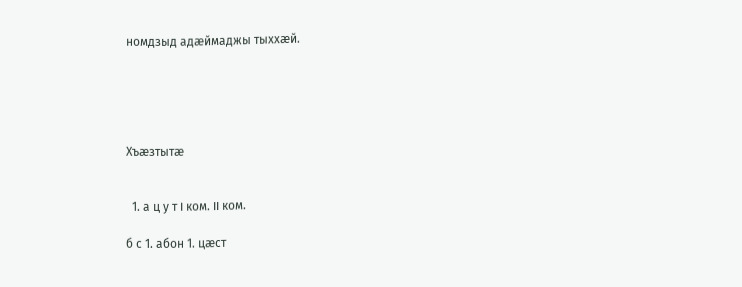номдзыд адæймаджы тыххæй.





Хъæзтытæ


  1. а ц у т I ком. II ком.

б с 1. абон 1. цæст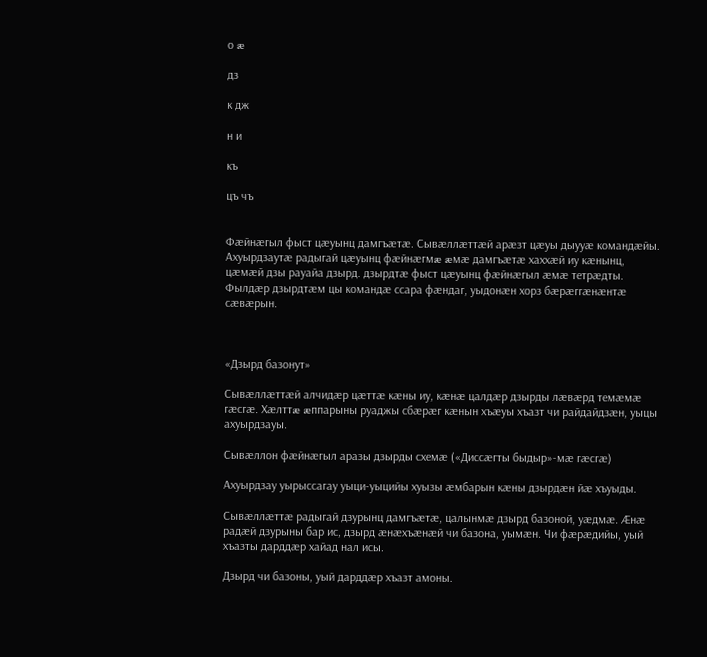о æ

дз

к дж

н и

къ

цъ чъ


Фæйнæгыл фыст цæуынц дамгъæтæ. Сывæллæттæй арæзт цæуы дыууæ командæйы. Ахуырдзаутæ радыгай цæуынц фæйнæгмæ æмæ дамгъæтæ хаххæй иу кæнынц, цæмæй дзы рауайа дзырд. дзырдтæ фыст цæуынц фæйнæгыл æмæ тетрæдты. Фылдæр дзырдтæм цы командæ ссара фæндаг, уыдонæн хорз бæрæггæнæнтæ сæвæрын.



«Дзырд базонут»

Сывæллæттæй алчидæр цæттæ кæны иу, кæнæ цалдæр дзырды лæвæрд темæмæ гæсгæ. Хæлттæ æппарыны руаджы сбæрæг кæнын хъæуы хъазт чи райдайдзæн, уыцы ахуырдзауы.

Сывæллон фæйнæгыл аразы дзырды схемæ («Диссæгты быдыр»-мæ гæсгæ)

Ахуырдзау уырыссагау уыци-уыцийы хуызы æмбарын кæны дзырдæн йæ хъуыды.

Сывæллæттæ радыгай дзурынц дамгъæтæ, цалынмæ дзырд базоной, уæдмæ. Æнæ радæй дзурыны бар ис, дзырд æнæхъæнæй чи базона, уымæн. Чи фæрæдийы, уый хъазты дарддæр хайад нал исы.

Дзырд чи базоны, уый дарддæр хъазт амоны.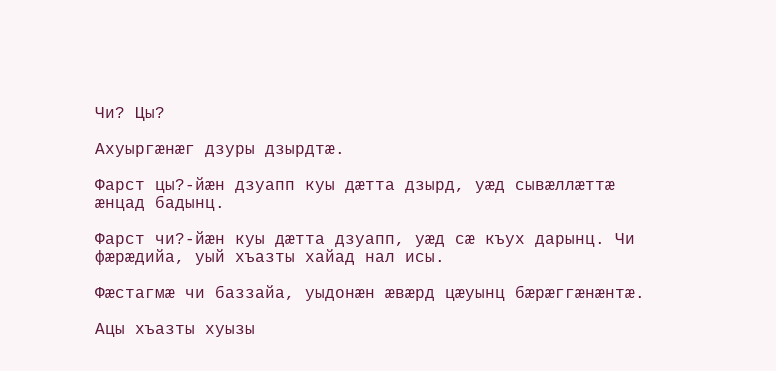Чи? Цы?

Ахуыргæнæг дзуры дзырдтæ.

Фарст цы?-йæн дзуапп куы дæтта дзырд, уæд сывæллæттæ æнцад бадынц.

Фарст чи?-йæн куы дæтта дзуапп, уæд сæ къух дарынц. Чи фæрæдийа, уый хъазты хайад нал исы.

Фæстагмæ чи баззайа, уыдонæн æвæрд цæуынц бæрæггæнæнтæ.

Ацы хъазты хуызы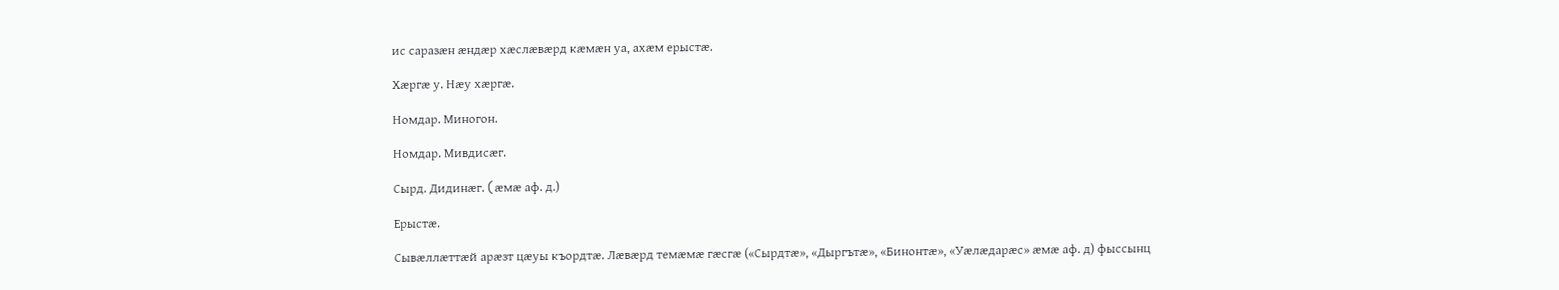ис саразæн æндæр хæслæвæрд кæмæн уа, ахæм ерыстæ.

Хæргæ у. Нæу хæргæ.

Номдар. Миногон.

Номдар. Мивдисæг.

Сырд. Дидинæг. (æмæ аф. д.)

Ерыстæ.

Сывæллæттæй арæзт цæуы къордтæ. Лæвæрд темæмæ гæсгæ («Сырдтæ», «Дыргътæ», «Бинонтæ», «Уæлæдарæс» æмæ аф. д) фыссынц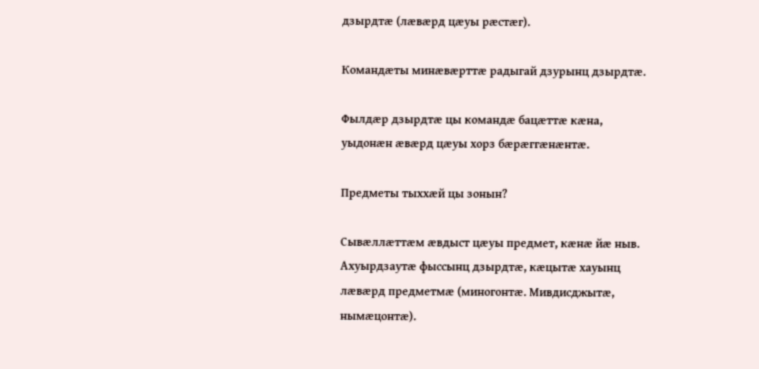дзырдтæ (лæвæрд цæуы рæстæг).

Командæты минæвæрттæ радыгай дзурынц дзырдтæ.

Фылдæр дзырдтæ цы командæ бацæттæ кæна, уыдонæн æвæрд цæуы хорз бæрæггæнæнтæ.

Предметы тыххæй цы зонын?

Сывæллæттæм æвдыст цæуы предмет, кæнæ йæ ныв. Ахуырдзаутæ фыссынц дзырдтæ, кæцытæ хауынц лæвæрд предметмæ (миногонтæ. Мивдисджытæ, нымæцонтæ).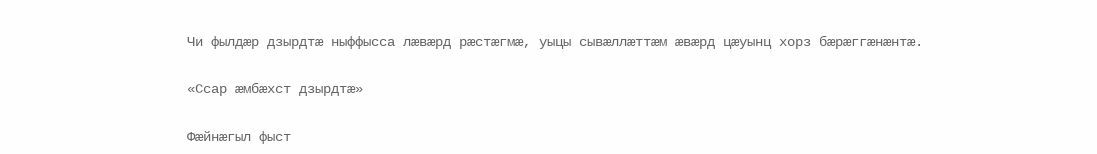Чи фылдæр дзырдтæ ныффысса лæвæрд рæстæгмæ, уыцы сывæллæттæм æвæрд цæуынц хорз бæрæггæнæнтæ.

«Ссар æмбæхст дзырдтæ»

Фæйнæгыл фыст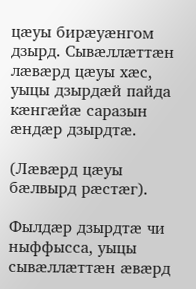цæуы бирæуæнгом дзырд. Сывæллæттæн лæвæрд цæуы хæс, уыцы дзырдæй пайда кæнгæйæ саразын æндæр дзырдтæ.

(Лæвæрд цæуы бæлвырд рæстæг).

Фылдæр дзырдтæ чи ныффысса, уыцы сывæллæттæн æвæрд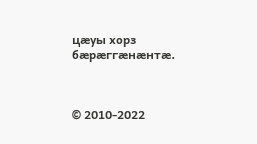цæуы хорз бæрæггæнæнтæ.



© 2010-2022